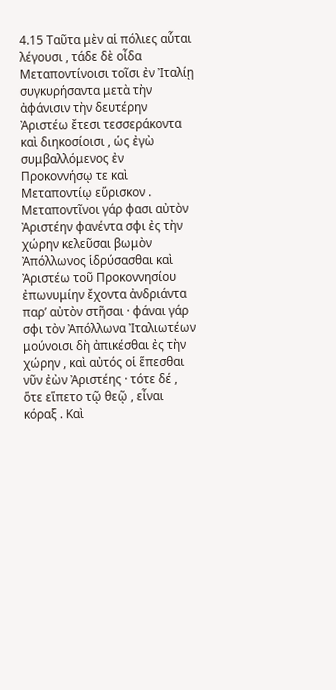4.15 Ταῦτα μὲν αἱ πόλιες αὗται λέγουσι , τάδε δὲ οἶδα Μεταποντίνοισι τοῖσι ἐν Ἰταλίῃ συγκυρήσαντα μετὰ τὴν ἀφάνισιν τὴν δευτέρην Ἀριστέω ἔτεσι τεσσεράκοντα καὶ διηκοσίοισι , ὡς ἐγὼ συμβαλλόμενος ἐν Προκοννήσῳ τε καὶ Μεταποντίῳ εὕρισκον . Μεταποντῖνοι γάρ φασι αὐτὸν Ἀριστέην φανέντα σφι ἐς τὴν χώρην κελεῦσαι βωμὸν Ἀπόλλωνος ἱδρύσασθαι καὶ Ἀριστέω τοῦ Προκοννησίου ἐπωνυμίην ἔχοντα ἀνδριάντα παρ’ αὐτὸν στῆσαι · φάναι γάρ σφι τὸν Ἀπόλλωνα Ἰταλιωτέων μούνοισι δὴ ἀπικέσθαι ἐς τὴν χώρην , καὶ αὐτός οἱ ἕπεσθαι νῦν ἐὼν Ἀριστέης · τότε δέ , ὅτε εἵπετο τῷ θεῷ , εἶναι κόραξ . Καὶ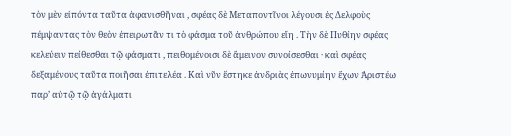τὸν μὲν εἰπόντα ταῦτα ἀφανισθῆναι , σφέας δὲ Μεταποντῖνοι λέγουσι ἐς Δελφοὺς πέμψαντας τὸν θεὸν ἐπειρωτᾶν τι τὸ φάσμα τοῦ ἀνθρώπου εἴη . Τὴν δὲ Πυθίην σφέας κελεύειν πείθεσθαι τῷ φάσματι , πειθομένοισι δὲ ἄμεινον συνοίσεσθαι · καὶ σφέας δεξαμένους ταῦτα ποιῆσαι ἐπιτελέα . Καὶ νῦν ἕστηκε ἀνδριὰς ἐπωνυμίην ἔχων Ἀριστέω παρ’ αὐτῷ τῷ ἀγάλματι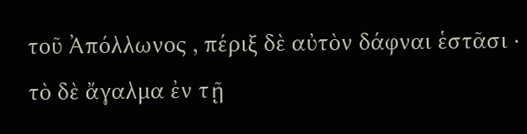τοῦ Ἀπόλλωνος , πέριξ δὲ αὐτὸν δάφναι ἑστᾶσι · τὸ δὲ ἄγαλμα ἐν τῇ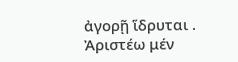ἀγορῇ ἵδρυται . Ἀριστέω μέν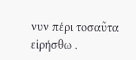νυν πέρι τοσαῦτα εἰρήσθω .